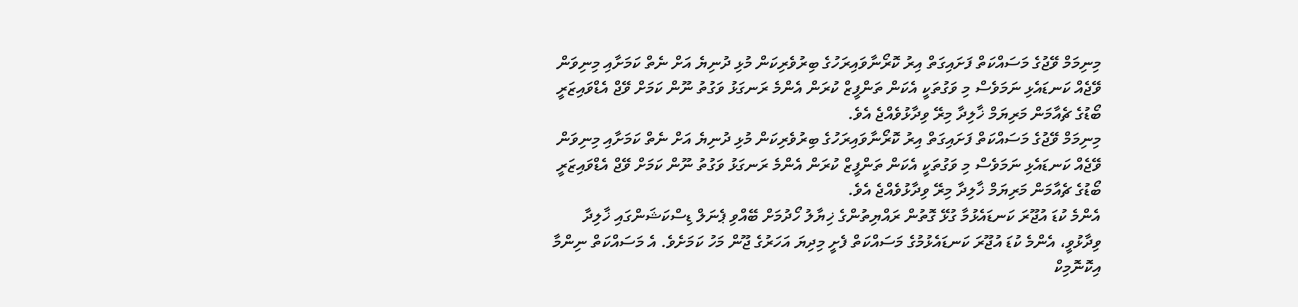މިނިމަމް ވޭޖުގެ މަސައްކަތް ފަށައިގަތް އިރު ކޮރޯނާވައިރަހުގެ ބިރުވެރިކަން މުޅި ދުނިޔެ އަށް ނެތް ކަމަށާއި މިނިވަން ވޭޖެއް ކަނޑައެޅި ނަމަވެސް މި ވަގުތަކީ އެކަން ތަންފީޒް ކުރަން އެންމެ ރަނގަޅު ވަގުތު ނޫން ކަމަށް ވޭޖް އެޑްވައިޒަރީ ބޯޑުގެ ޗެއާމަން މަރިޔަމް ޚާލިދާ މިރޭ ވިދާޅުވެއްޖެ އެވެ.
މިނިމަމް ވޭޖުގެ މަސައްކަތް ފަށައިގަތް އިރު ކޮރޯނާވައިރަހުގެ ބިރުވެރިކަން މުޅި ދުނިޔެ އަށް ނެތް ކަމަށާއި މިނިވަން ވޭޖެއް ކަނޑައެޅި ނަމަވެސް މި ވަގުތަކީ އެކަން ތަންފީޒް ކުރަން އެންމެ ރަނގަޅު ވަގުތު ނޫން ކަމަށް ވޭޖް އެޑްވައިޒަރީ ބޯޑުގެ ޗެއާމަން މަރިޔަމް ޚާލިދާ މިރޭ ވިދާޅުވެއްޖެ އެވެ.
އެންމެ ކުޑަ އުޖޫރަ ކަނޑައެޅުމާ ގުޅޭ ގޮތުން ރައްޔިތުންގެ ޚިޔާލު ހޯދުމަށް ބޭއްވި ޕެނަލް ޑިސްކަޝަންގައި ޚާލިދާ ވިދާޅުވީ، އެންމެ ކުޑަ އުޖޫރަ ކަނޑައެޅުމުގެ މަސައްކަތް ފެށީ މިދިޔަ އަހަރުގެ ޖޫން މަހު ކަމަށެވެ. އެ މަސައްކަތް ނިންމާ އިކޮނޮމިކް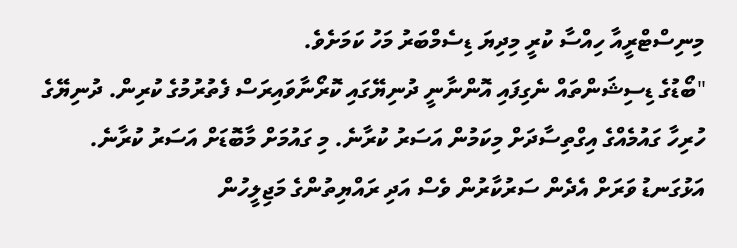މިނިސްޓްރީއާ ހިއްސާ ކުރީ މިދިޔަ ޑިސެމްބަރު މަހު ކަމަށެވެ.
"ބޯޑުގެ ޑިސިޝަންތައް ނެގިފައި އޮންނާނީ ދުނިޔޭގައި ކޮރޯނާވައިރަސް ފެތުރުމުގެ ކުރިން. ދުނިޔޭގެ ހުރިހާ ގައުމެއްގެ އިގްތިސާދަށް މިކަމުން އަސަރު ކުރާނެ. މި ގައުމަށް މާބޮޑަށް އަސަރު ކުރާނެ. އަޅުގަނޑު ވަރަށް އެދެން ސަރުކާރުން ވެސް އަދި ރައްޔިތުންގެ މަޖިލީހުން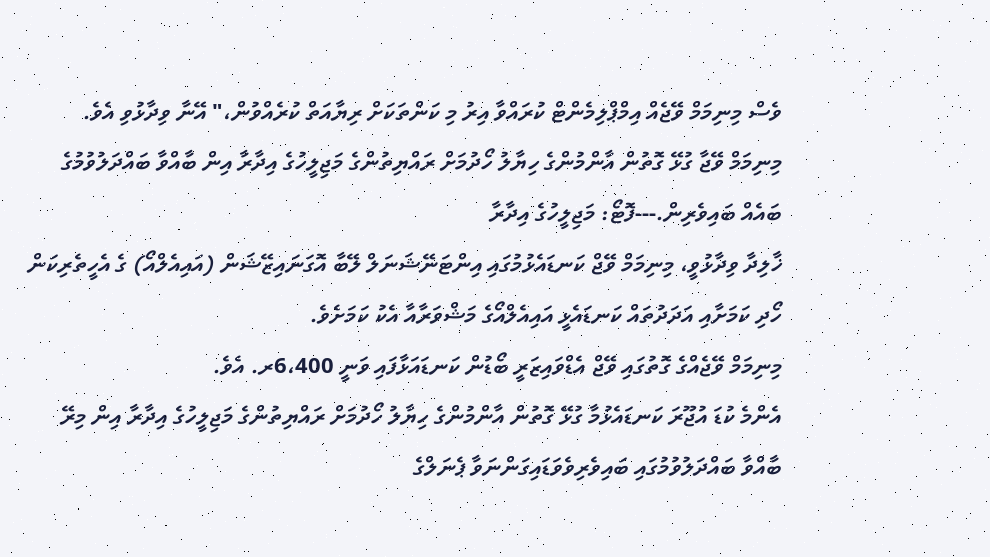ވެސް މިނިމަމް ވޭޖެއް އިމްޕްލިމެންޓް ކުރައްވާ އިރު މި ކަންތަކަށް ރިޔާއަތް ކުރެއްވުން،" އޭނާ ވިދާޅުވި އެވެ.
މިނިމަމް ވޭޖާ ގުޅޭ ގޮތުން އާންމުންގެ ހިޔާލު ހޯދުމަށް ރައްޔިތުންގެ މަޖިލީހުގެ އިދާރާ އިން ބާއްވާ ބައްދަލުވުމުގެ ބައެއް ބައިވެރިން.---ފޮޓޯ: މަޖިލީހުގެ އިދާރާ
ޚާލިދާ ވިދާޅުވީ، މިނިމަމް ވޭޖް ކަނޑައެޅުމުގައި އިންޓަނޭޝަނަލް ލޭބާ އޮގަނައިޒޭޝަން (އައިއެލްއޯ) ގެ އެހީތެރިކަން ހޯދި ކަމަށާއި އަދަދުތައް ކަނޑައެޅީ އައިއެލްއޯގެ މަޝްވަރާއާ އެކު ކަމަށެވެ.
މިނިމަމް ވޭޖެއްގެ ގޮތުގައި ވޭޖް އެޑްވައިޒަރީ ބޯޑުން ކަނޑައަޅާފައި ވަނީ 6،400ރ. އެވެ.
އެންމެ ކުޑަ އުޖޫރަ ކަނޑައެޅުމާ ގުޅޭ ގޮތުން އާންމުންގެ ހިޔާލު ހޯދުމަށް ރައްޔިތުންގެ މަޖިލީހުގެ އިދާރާ އިން މިރޭ ބާއްވާ ބައްދަލުވުމުގައި ބައިވެރިވެވަޑައިގަންނަވާ ޕެނަލްގެ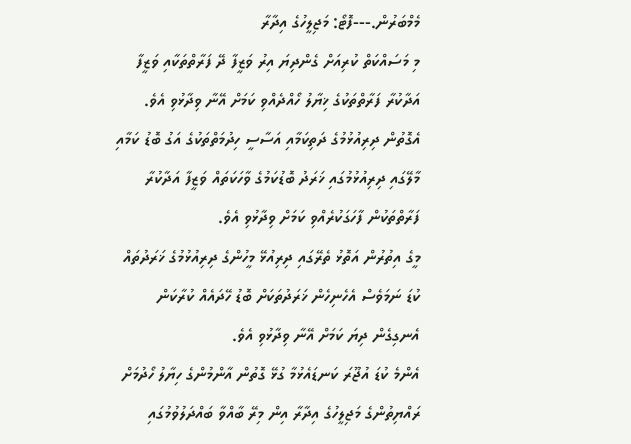މެމްބަރުން.---ފޮޓޯ: މަޖިލީހުގެ އިދާރާ
މި މަސައްކަތް ކުރިއަށް ގެންދިޔަ އިރު ވަޒީފާ ދޭ ފަރާތްތަކާއި ވަޒީފާ އަދާކުރާ ފަރާތްތަކުގެ ޚިޔާލު ހޯއްދެއްވި ކަމަށް އޭނާ ވިދާޅުވި އެވެ. އެގޮތުން ދިރިއުޅުމުގެ ދަތިކަމާއި އަސާސީ ހިދުމަތްތަކުގެ އަގު ބޮޑު ކަމާއި މާލޭގައި ދިރިއުޅުމުގައި ޚަރަދު ބޮޑުކަމުގެ ވާހަކަތައް ވަޒީފާ އަދާކުރާ ފަރާތްތަކުން ފާހަގަކުރެއްވި ކަމަށް ވިދާޅުވި އެވެ.
މީގެ އިތުރުން އަތޮޅު ތެރޭގައި ދިރިއުޅޭ މީހުންގެ ދިރިއުޅުމުގެ ޚަރަދުތައް ކުޑަ ނަމަވެސް އެހެނިހެން ޚަރަދުތަކަށް ބޮޑު ހޭދައެއް ކުރާކަން އެނގިގެން ދިޔަ ކަމަށް އޭނާ ވިދާޅުވި އެވެ.
އެންމެ ކުޑަ އުޖޫރަ ކަނޑައެޅުމާ ގުޅޭ ގޮތުން އާންމުންގެ ހިޔާލު ހޯދުމަށް ރައްޔިތުންގެ މަޖިލީހުގެ އިދާރާ އިން މިރޭ ބާއްވާ ބައްދަލުވުމުގައި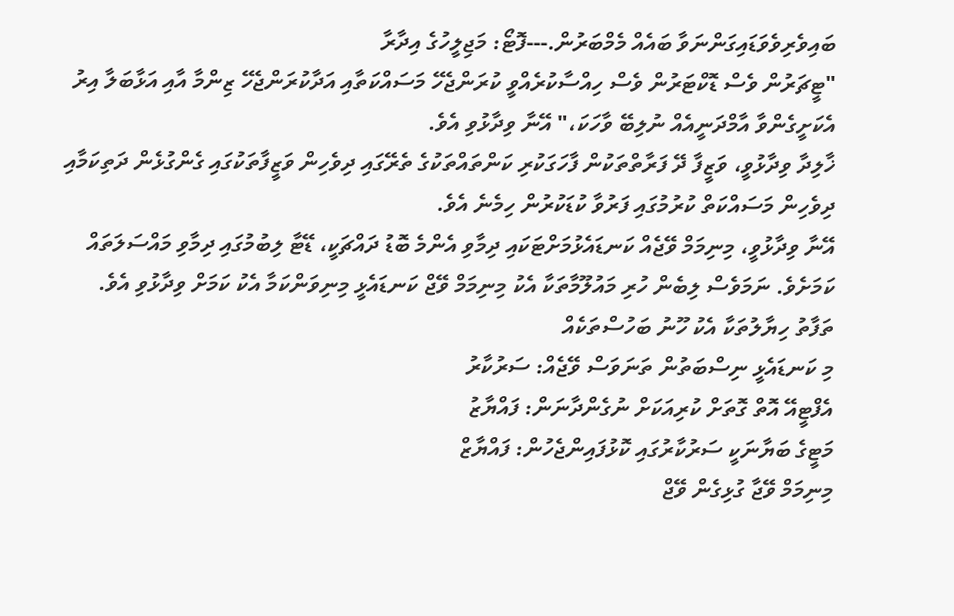ބައިވެރިވެވަޑައިގަންނަވާ ބައެއް މެމްބަރުން.---ފޮޓޯ: މަޖިލީހުގެ އިދާރާ
"ޓީޗަރުން ވެސް ޑޮކްޓަރުން ވެސް ހިއްސާކުރެއްވީ ކުރަންޖެހޭ މަސައްކަތާއި އަދާކުރަންޖެހޭ ޒިންމާ އާއި އަޅާބަލާ އިރު އެކަށީގެންވާ އާމްދަނީއެއް ނުލިބޭ ވާހަކަ،" އޭނާ ވިދާޅުވި އެވެ.
ޚާލިދާ ވިދާޅުވީ، ވަޒީފާ ދޭ ފަރާތްތަކުން ފާހަގަކުރި ކަންތައްތަކުގެ ތެރޭގައި ދިވެހިން ވަޒީފާތަކުގައި ގެންގުޅެން ދަތިކަމާއި ދިވެހިން މަސައްކަތް ކުރުމުގައި ފަރުވާ ކުޑަކުރުން ހިމެނެ އެވެ.
އޭނާ ވިދާޅުވީ، މިނިމަމް ވޭޖެއް ކަނޑައެޅުމަށްޓަކައި ދިމާވި އެންމެ ބޮޑު ދައްޗަކީ، ޑޭޓާ ލިބުމުގައި ދިމާވި މައްސަލަތައް ކަމަށެވެ. ނަމަވެސް ލިބެން ހުރި މައުލޫމާތަކާ އެކު މިނިމަމް ވޭޖް ކަނޑައެޅީ މިނިވަންކަމާ އެކު ކަމަށް ވިދާޅުވި އެވެ.
ތަފާތު ހިޔާލުތަކާ އެކު ހޫނު ބަހުސްތަކެއް
މި ކަނޑައެޅީ ނިސްބަތުން ތަނަވަސް ވޭޖެއް: ސަރުކާރު
އެފްޓީއޭ އޮތް ގޮތަށް ކުރިއަކަށް ނުގެންދާނަން: ފައްޔާޒު
މަޓީގެ ބަޔާނަކީ ސަރުކާރުގައި ކޮޅުފައިންޖެހުން: ފައްޔާޒް
މިނިމަމް ވޭޖާ ގުޅިގެން ވޭޖް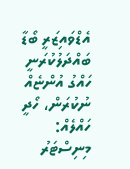އެޑްވައިޒަރީ ބޯޑާ ބައްދަލުކުރަނީ
ހައްގު އުންޏެއް ނުކުރަން، ހޯދީ ހައްލެއް: މިނިސްޓަރު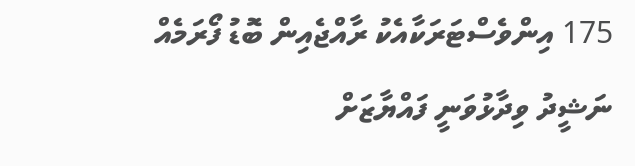175 އިންވެސްޓަރަކާއެކު ރާއްޖެއިން ބޮޑު ފޯރަމެއް
ނަޝީދު ވިދާޅުވަނީ ފައްޔާޒަށް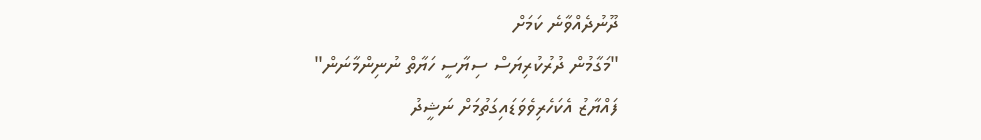ދޫނުދެއްވާނެ ކަމަށް
"މަގާމުން ދުރުކުރިޔަސް ސިޔާސީ ހަޔާތް ނުނިންމާނަން"
ފައްޔާޒު އެކަހެރިވެވަޑައިގަތުމަށް ނަޝީދު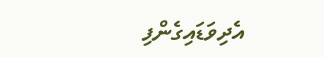އެދިވަޑައިގެންފި